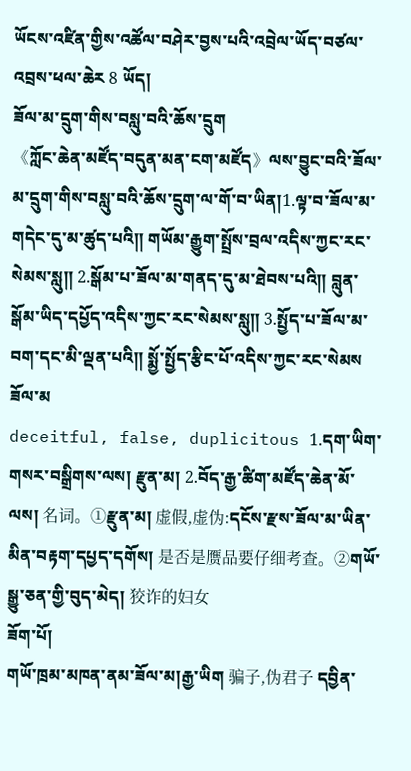ཡོངས་འཛིན་གྱིས་འཚོལ་བཤེར་བྱས་པའི་འབྲེལ་ཡོད་བཙལ་འབྲས་ཕལ་ཆེར 8 ཡོད།
ཟོལ་མ་དྲུག་གིས་བསླུ་བའི་ཆོས་དྲུག
《ཀློང་ཆེན་མཛོད་བདུན་མན་ངག་མཛོད》ལས་བྱུང་བའི་ཟོལ་མ་དྲུག་གིས་བསླུ་བའི་ཆོས་དྲུག་ལ་གོ་བ་ཡིན།1.ལྟ་བ་ཟོལ་མ་གདེང་དུ་མ་ཚུད་པའི༎ གཡོམ་རྒྱུག་སྤྲོས་བྲལ་འདིས་ཀྱང་རང་སེམས་སླུ༎ 2.སྒོམ་པ་ཟོལ་མ་གནད་དུ་མ་ཐེབས་པའི༎ བླུན་སྒོམ་ཡིད་དཔྱོད་འདིས་ཀྱང་རང་སེམས་སླུ༎ 3.སྤྱོད་པ་ཟོལ་མ་བག་དང་མི་ལྡན་པའི༎ སྨྱོ་སྤྱོད་རྩིང་པོ་འདིས་ཀྱང་རང་སེམས
ཟོལ་མ
deceitful, false, duplicitous 1.དག་ཡིག་གསར་བསྒྲིགས་ལས། རྫུན་མ། 2.བོད་རྒྱ་ཚིག་མཛོད་ཆེན་མོ་ལས། 名词。①རྫུན་མ། 虚假,虚伪:དངོས་རྫས་ཟོལ་མ་ཡིན་མིན་བརྟག་དཔྱད་དགོས། 是否是赝品要仔细考查。②གཡོ་སྒྱུ་ཅན་གྱི་བུད་མེད། 狡诈的妇女
ཟོག་པོ།
གཡོ་ཁྲམ་མཁན་ནམ་ཟོལ་མ།རྒྱ་ཡིག 骗子,伪君子 དབྱིན་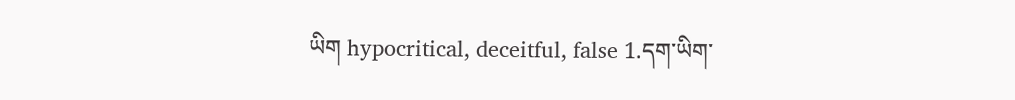ཡིག hypocritical, deceitful, false 1.དག་ཡིག་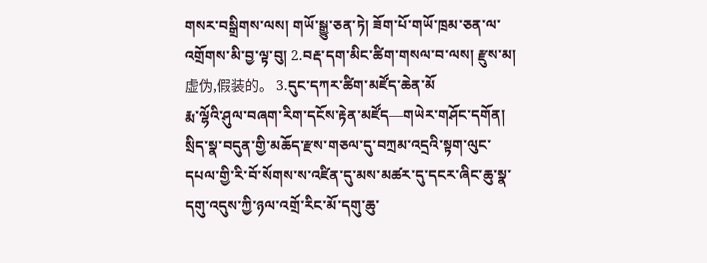གསར་བསྒྲིགས་ལས། གཡོ་སྒྱུ་ཅན་ཏེ། ཟོག་པོ་གཡོ་ཁྲམ་ཅན་ལ་འགྲོགས་མི་བྱ་ལྟ་བུ། 2.བརྡ་དག་མིང་ཚིག་གསལ་བ་ལས། རྫུས་མ། 虚伪,假装的。 3.དུང་དཀར་ཚིག་མཛོད་ཆེན་མོ
རྨ་ལྷོའི་ཤུལ་བཞག་རིག་དངོས་རྟེན་མཛོད—གཡེར་གཤོང་དགོན།
སྲིད་སྣ་བདུན་གྱི་མཆོད་རྫས་གཅལ་དུ་བཀྲམ་འདྲའི་སྟག་ལུང་དཔལ་གྱི་རི་བོ་སོགས་ས་འཛིན་དུ་མས་མཚར་དུ་དངར་ཞིང་ཆུ་སྣ་དགུ་འདུས་ཀྱི་ཉལ་འགྲོ་རིང་མོ་དགུ་ཆུ་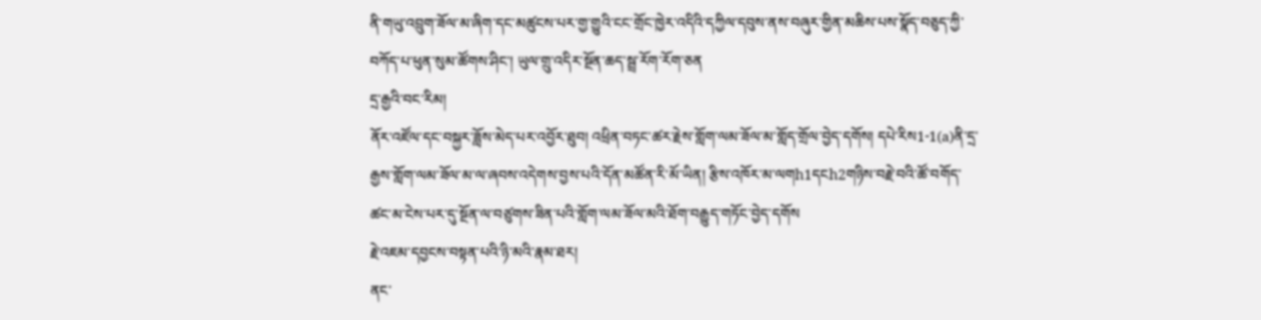ནི་གཡུ་འབྲུག་ཟོལ་མ་ཞིག་དང་མཚུངས་པར་གྱ་གྱུའི་ངང་གྲོང་ཁྱེར་འདིའི་དཀྱིལ་དབུས་ནས་བཞུར་གྱིན་མཆིས་པས་སྣོད་བཅུད་ཀྱི་བཀོད་པ་ཕུན་སུམ་ཚོགས་ཤིང་། ཡུལ་གྲུ་འདིར་སྔོན་ཆད་སྦྲ་རོག་རོག་ཅན
དྲ་རྒྱའི་བང་རིམ།
ནོར་འཛོལ་དང་བསྐྱར་ཟློས་མེད་པར་འབྱོར་ཐུབ། འཕྲིན་བཏང་ཚར་རྗེས་གློག་ལམ་ཟོལ་མ་གློད་གྲོལ་བྱེད་དགོས། དཔེ་རིས1-1(a)ནི་དྲ་རྒྱས་གློག་ལམ་ཟོལ་མ་ལ་ཞབས་འདེགས་བྱས་པའི་དོན་མཚོན་རི་མོ་ཡིན། རྩིས་འཁོར་མ་ལགh1དངh2གཉིས་བརྗེ་བའི་ཚོ་བགོད་ཚང་མ་ངེས་པར་དུ་སྔོན་ལ་བཙུགས་ཟིན་པའི་གློག་ལམ་ཟོལ་མའི་ཐོག་བརྒྱུད་གཏོང་བྱེད་དགོས
རྗེ་འཇམ་དབྱངས་བསྟན་པའི་ཉི་མའི་རྣམ་ཐར།
ནང་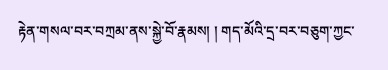རྟེན་གསལ་བར་བཀྲམ་ནས་སྐྱེ་བོ་རྣམས། ། གད་མོའི་དྲ་བར་བཅུག་ཀྱང་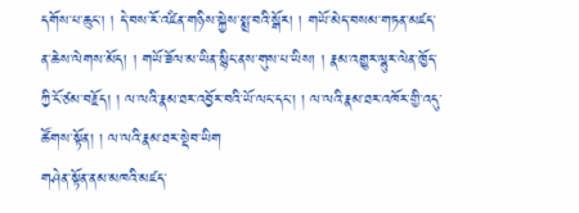དགོས་པ་ཆུང་། ། དེ་བས་རོ་འཛིན་གཉིས་སྐྱེས་སྨྲ་བའི་སྒོར། ། གཡོ་མེད་བསམ་གཏན་མཛད་ན་ཆེས་ལེགས་མོད། ། གཡོ་ཟོལ་མ་ཡིན་སྙིང་ནས་གུས་པ་ཡིས། ། རྣམ་འགྱུར་ལྷུར་ལེན་ཁྱོད་ཀྱི་ངོ་ཙམ་བརྗོད། ། ལ་ལའི་རྣམ་ཐར་འབྱོར་བའི་ཡོ་ལང་དང་། ། ལ་ལའི་རྣམ་ཐར་འཁོར་གྱི་འདུ་ཚོགས་སྟོན། ། ལ་ལའི་རྣམ་ཐར་སྡེབ་ཡིག
གཤེན་སྟོན་ནམ་མཁའི་མཛད་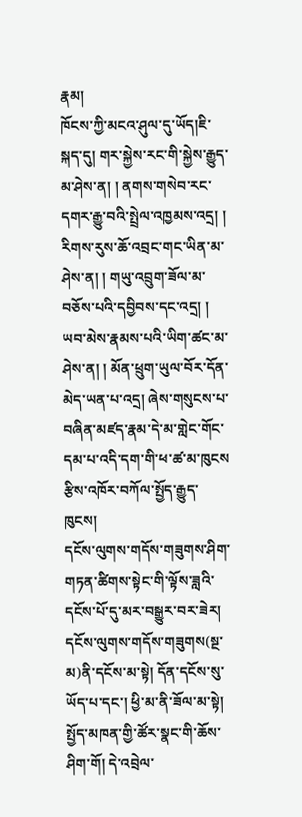རྣམ།
ཁོངས་ཀྱི་མངའ་ཤུལ་དུ་ཡོད།ཇི་སྐད་དུ། གར་སྐྱེས་རང་གི་སྐྱེས་རྒྱུད་མ་ཤེས་ན། ། ནགས་གསེབ་རང་དགར་རྒྱུ་བའི་སྤྲེལ་འཁྱམས་འདྲ། ། རིགས་རུས་ཆོ་འབྲང་གང་ཡིན་མ་ཤེས་ན། ། གཡུ་འབྲུག་ཟོལ་མ་བཅོས་པའི་དབྱིབས་དང་འདྲ། ། ཡབ་མེས་རྣམས་པའི་ཡིག་ཚང་མ་ཤེས་ན། ། མོན་ཕྲུག་ཡུལ་བོར་དོན་མེད་ཡན་པ་འདྲ། ཞེས་གསུངས་པ་བཞིན་མཛད་རྣམ་དེ་མ་གླེང་གོང་དམ་པ་འདི་དག་གི་ཕ་ཚ་མ་ཁུངས
རྩིས་འཁོར་བཀོལ་སྤྱོད་རྒྱུད་ཁུངས།
དངོས་ལུགས་གདོས་གཟུགས་ཤིག་གཏན་ཚིགས་སྟེང་གི་ལྟོས་ཟླའི་དངོས་པོ་དུ་མར་བསྒྱུར་བར་ཟེར། དངོས་ལུགས་གདོས་གཟུགས(སྔ་མ)ནི་དངོས་མ་སྟེ། དོན་དངོས་སུ་ཡོད་པ་དང་། ཕྱི་མ་ནི་ཟོལ་མ་སྟེ། སྤྱོད་མཁན་གྱི་ཚོར་སྣང་གི་ཆོས་ཤིག་གོ། དེ་འབྲེལ་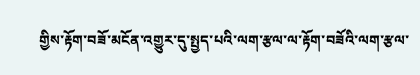གྱིས་རྟོག་བཟོ་མངོན་འགྱུར་དུ་སྤྱད་པའི་ལག་རྩལ་ལ་རྟོག་བཟོའི་ལག་རྩལ་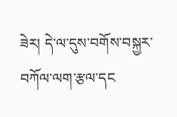ཟེར། དེ་ལ་དུས་བགོས་བསྐྱར་བཀོལ་ལག་རྩལ་དང